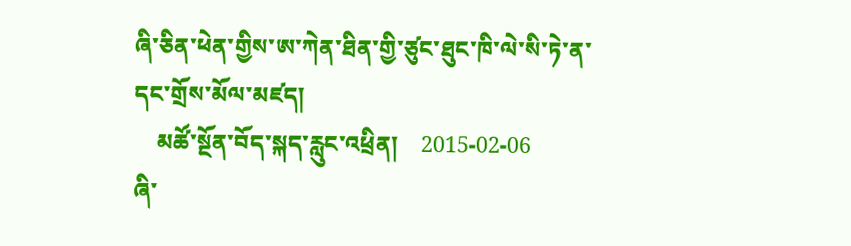ཞི་ཅིན་ཕེན་གྱིས་ཨ་ཀེན་ཐིན་གྱི་ཙུང་ཐུང་ཁི་ལེ་སི་ཏེ་ན་དང་གྲོས་མོལ་མཛད།
    མཚོ་སྔོན་བོད་སྐད་རླུང་འཕྲིན།    2015-02-06
ཞི་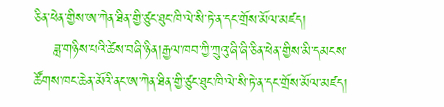ཅིན་ཕེན་གྱིས་ཨ་ཀེན་ཐིན་གྱི་ཙུང་ཐུང་ཁི་ལེ་སི་ཏེ་ན་དང་གྲོས་མོལ་མཛད།
    ཟླ་གཉིས་པའི་ཚེས་བཞི་ཉིན།རྒྱལ་ཁབ་ཀྱི་ཀྲུའུ་ཞི་ཞི་ཅིན་ཕེན་གྱིས་མི་དམངས་ཚོགས་ཁང་ཆེན་མོའི་ནང་ཨ་ཀེན་ཐིན་གྱི་ཙུང་ཐུང་ཁི་ལེ་སི་ཏེ་ན་དང་གྲོས་མོལ་མཛད།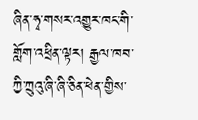ཞིན་ཧྭ་གསར་འགྱུར་ཁང་གི་གློག་འཕྲིན་ལྟར། རྒྱལ་ཁབ་ཀྱི་ཀྲུའུ་ཞི་ཞི་ཅིན་ཕེན་གྱིས་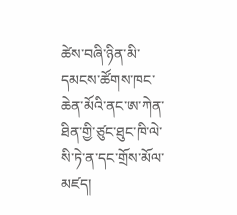ཚེས་བཞི་ཉིན་མི་དམངས་ཚོགས་ཁང་ཆེན་མོའི་ནང་ཨ་ཀེན་ཐིན་གྱི་ཙུང་ཐུང་ཁི་ལེ་སི་ཏེ་ན་དང་གྲོས་མོལ་མཛད།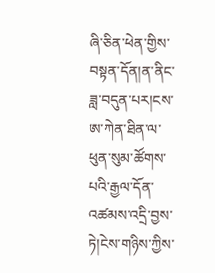ཞི་ཅིན་ཕེན་གྱིས་བསྟན་དོན།ན་ནིང་ཟླ་བདུན་པར།ངས་ཨ་ཀེན་ཐིན་ལ་ཕུན་སུམ་ཚོགས་པའི་རྒྱལ་དོན་འཚམས་འདྲི་བྱས་ཏེ།ངེས་གཉིས་ཀྱིས་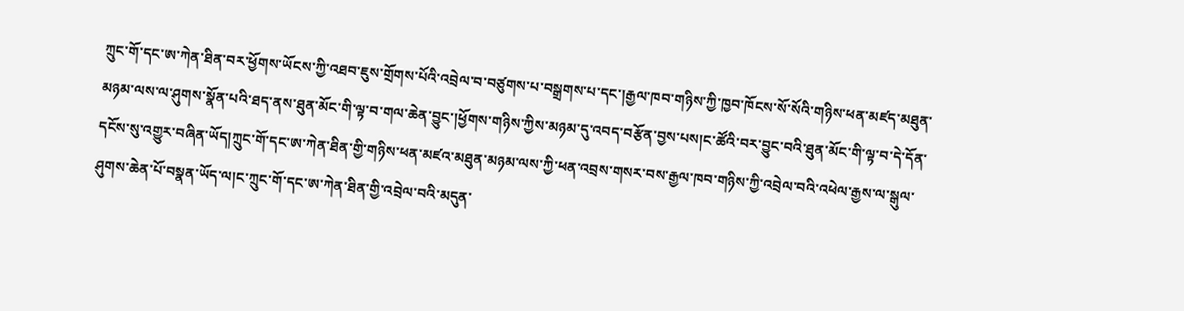ཀྲུང་གོ་དང་ཨ་ཀེན་ཐིན་བར་ཕྱོགས་ཡོངས་ཀྱི་འཐབ་ཇུས་གྲོགས་པོའི་འབྲེལ་བ་བཙུགས་པ་བསྒྲགས་པ་དང་།རྒྱལ་ཁབ་གཉིས་ཀྱི་ཁྱབ་ཁོངས་སོ་སོའི་གཉིས་ཕན་མཛད་མཐུན་མཉམ་ལས་ལ་ཤུགས་སྣོན་པའི་ཐད་ནས་ཐུན་མོང་གི་ལྟ་བ་གལ་ཆེན་བྱུང་།ཕྱོགས་གཉིས་ཀྱིས་མཉམ་དུ་འབད་བརྩོན་བྱས་པས།ང་ཚོའི་བར་བྱུང་བའི་ཐུན་མོང་གི་ལྟ་བ་དེ་དོན་དངོས་སུ་འགྱུར་བཞིན་ཡོད།ཀྲུང་གོ་དང་ཨ་ཀེན་ཐིན་གྱི་གཉིས་ཕན་མཛའ་མཐུན་མཉམ་ལས་ཀྱི་ཕན་འབྲས་གསར་བས་རྒྱལ་ཁབ་གཉིས་ཀྱི་འབྲེལ་བའི་འཕེལ་རྒྱས་ལ་སྒུལ་ཤུགས་ཆེན་པོ་བསྣན་ཡོད་ལ།ང་ཀྲུང་གོ་དང་ཨ་ཀེན་ཐིན་གྱི་འབྲེལ་བའི་མདུན་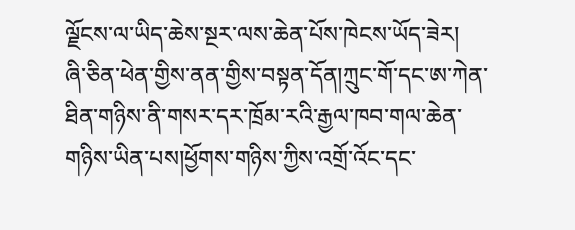ལྗོངས་ལ་ཡིད་ཆེས་སྔར་ལས་ཆེན་པོས་ཁེངས་ཡོད་ཟེར།
ཞི་ཅིན་ཕེན་གྱིས་ནན་གྱིས་བསྟན་དོན།ཀྲུང་གོ་དང་ཨ་ཀེན་ཐིན་གཉིས་ནི་གསར་དར་ཁྲོམ་རའི་རྒྱལ་ཁབ་གལ་ཆེན་གཉིས་ཡིན་པས།ཕྱོགས་གཉིས་ཀྱིས་འགྲོ་འོང་དང་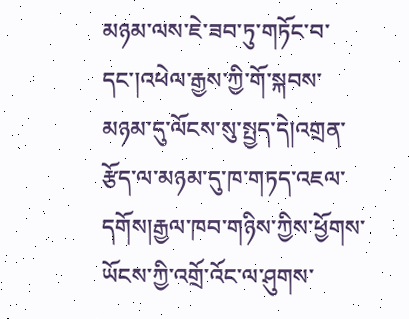མཉམ་ལས་ཇེ་ཟབ་ཏུ་གཏོང་བ་དང་།འཕེལ་རྒྱས་ཀྱི་གོ་སྐབས་མཉམ་དུ་ལོངས་སུ་སྤྱད་དེ།འགྲན་རྩོད་ལ་མཉམ་དུ་ཁ་གཏད་འཇལ་དགོས།རྒྱལ་ཁབ་གཉིས་ཀྱིས་ཕྱོགས་ཡོངས་ཀྱི་འགྲོ་འོང་ལ་ཤུགས་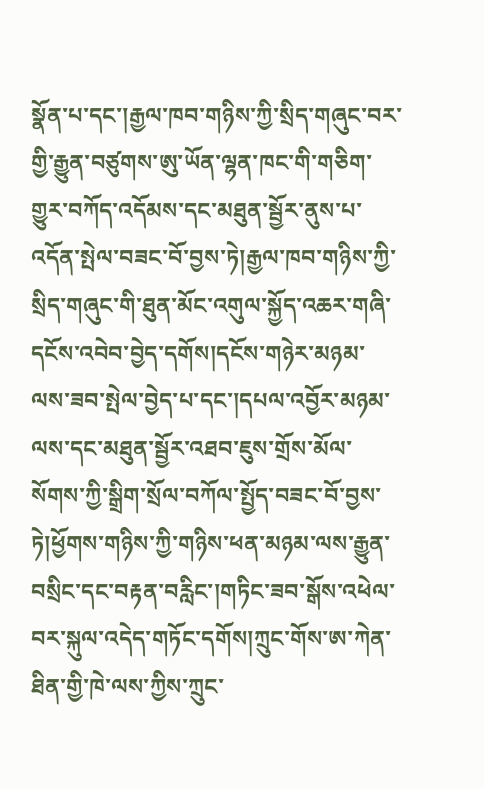སྣོན་པ་དང་།རྒྱལ་ཁབ་གཉིས་ཀྱི་སྲིད་གཞུང་བར་གྱི་རྒྱུན་བཙུགས་ཨུ་ཡོན་ལྷན་ཁང་གི་གཅིག་གྱུར་བཀོད་འདོམས་དང་མཐུན་སྦྱོར་ནུས་པ་འདོན་སྤེལ་བཟང་བོ་བྱས་ཏེ།རྒྱལ་ཁབ་གཉིས་ཀྱི་སྲིད་གཞུང་གི་ཐུན་མོང་འགུལ་སྐྱོད་འཆར་གཞི་དངོས་འབེབ་བྱེད་དགོས།དངོས་གཉེར་མཉམ་ལས་ཟབ་སྤེལ་བྱེད་པ་དང་།དཔལ་འབྱོར་མཉམ་ལས་དང་མཐུན་སྦྱོར་འཐབ་ཇུས་གྲོས་མོལ་སོགས་ཀྱི་སྒྲིག་སྲོལ་བཀོལ་སྤྱོད་བཟང་བོ་བྱས་ཏེ།ཕྱོགས་གཉིས་ཀྱི་གཉིས་ཕན་མཉམ་ལས་རྒྱུན་བསྲིང་དང་བརྟན་བརླིང་།གཏིང་ཟབ་སྒོས་འཕེལ་བར་སྐུལ་འདེད་གཏོང་དགོས།ཀྲུང་གོས་ཨ་ཀེན་ཐིན་གྱི་ཁེ་ལས་ཀྱིས་ཀྲུང་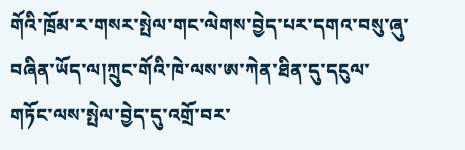གོའི་ཁྲོམ་ར་གསར་སྤེལ་གང་ལེགས་བྱེད་པར་དགའ་བསུ་ཞུ་བཞིན་ཡོད་ལ།ཀྲུང་གོའི་ཁེ་ལས་ཨ་ཀེན་ཐིན་དུ་དངུལ་གཏོང་ལས་སྤེལ་བྱེད་དུ་འགྲོ་བར་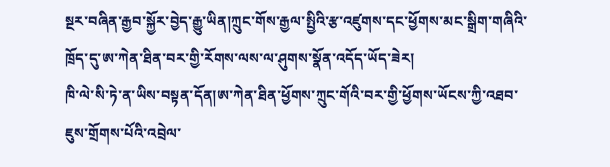སྔར་བཞིན་རྒྱབ་སྐྱོར་བྱེད་རྒྱུ་ཡིན།ཀྲུང་གོས་རྒྱལ་སྤྱིའི་རྩ་འཛུགས་དང་ཕྱོགས་མང་སྒྲིག་གཞིའི་ཁྲོད་དུ་ཨ་ཀེན་ཐིན་བར་གྱི་རོགས་ལས་ལ་ཤུགས་སྣོན་འདོད་ཡོད་ཟེར།
ཁི་ལེ་སི་ཏེ་ན་ཡིས་བསྟན་དོན།ཨ་ཀེན་ཐིན་ཕྱོགས་ཀྲུང་གོའི་བར་གྱི་ཕྱོགས་ཡོངས་ཀྱི་འཐབ་ཇུས་གྲོགས་པོའི་འབྲེལ་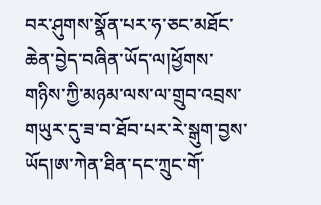བར་ཤུགས་སྣོན་པར་ཧ་ཅང་མཐོང་ཆེན་བྱེད་བཞིན་ཡོད་ལ།ཕྱོགས་གཉིས་ཀྱི་མཉམ་ལས་ལ་གྲུབ་འབྲས་གཡུར་དུ་ཟ་བ་ཐོབ་པར་རེ་སྒུག་བྱས་ཡོད།ཨ་ཀེན་ཐིན་དང་ཀྲུང་གོ་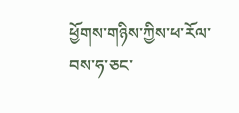ཕྱོགས་གཉིས་ཀྱིས་ཕ་རོལ་བས་ཧ་ཅང་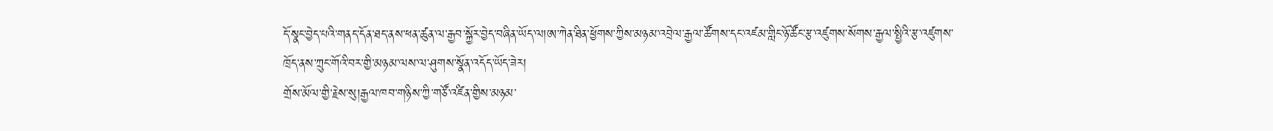དོ་སྣང་བྱེད་པའི་གནད་དོན་ཐད་ནས་ཕན་ཚུན་ལ་རྒྱབ་སྐྱོར་བྱེད་བཞིན་ཡོད་ལ།ཨ་ཀེན་ཐིན་ཕྱོགས་ཀྱིས་མཉམ་འབྲེལ་རྒྱལ་ཚོགས་དང་འཛམ་གླིང་ཉོ་ཚོང་རྩ་འཛུགས་སོགས་རྒྱལ་སྤྱིའི་རྩ་འཛུགས་ཁྲོད་ནས་ཀྲུང་གོའི་བར་གྱི་མཉམ་ལས་ལ་ཤུགས་སྣོན་འདོད་ཡོད་ཟེར།
གྲོས་མོལ་གྱི་རྗེས་སུ།རྒྱལ་ཁབ་གཉིས་ཀྱི་གཙོ་འཛིན་གྱིས་མཉམ་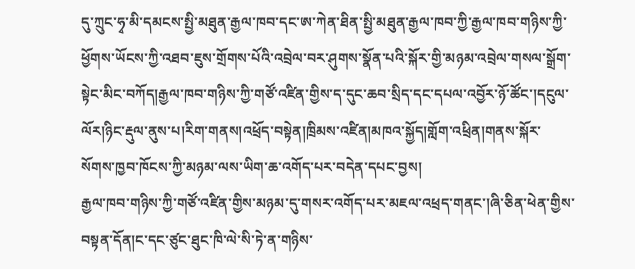དུ་ཀྲུང་ཧྭ་མི་དམངས་སྤྱི་མཐུན་རྒྱལ་ཁབ་དང་ཨ་ཀེན་ཐིན་སྤྱི་མཐུན་རྒྱལ་ཁབ་ཀྱི་རྒྱལ་ཁབ་གཉིས་ཀྱི་ཕྱོགས་ཡོངས་ཀྱི་འཐབ་ཇུས་གྲོགས་པོའི་འབྲེལ་བར་ཤུགས་སྣོན་པའི་སྐོར་གྱི་མཉམ་འབྲེལ་གསལ་སྒྲོག་སྟེང་མིང་བཀོད།རྒྱལ་ཁབ་གཉིས་ཀྱི་གཙོ་འཛིན་གྱིས་ད་དུང་ཆབ་སྲིད་དང་དཔལ་འབྱོར་ཉོ་ཚོང་།དངུལ་ལོར།ཉིང་རྡུལ་ནུས་པ།རིག་གནས།འཕྲོད་བསྟེན།ཁྲིམས་འཛིན།མཁའ་སྐྱོད།གློག་འཕྲིན།གནས་སྐོར་སོགས་ཁྱབ་ཁོངས་ཀྱི་མཉམ་ལས་ཡིག་ཆ་འགོད་པར་བདེན་དཔང་བྱས།
རྒྱལ་ཁབ་གཉིས་ཀྱི་གཙོ་འཛིན་གྱིས་མཉམ་དུ་གསར་འགོད་པར་མཇལ་འཕྲད་གནང་།ཞི་ཅིན་ཕེན་གྱིས་བསྟན་དོན།ང་དང་ཙུང་ཐུང་ཁི་ལེ་སི་ཏེ་ན་གཉིས་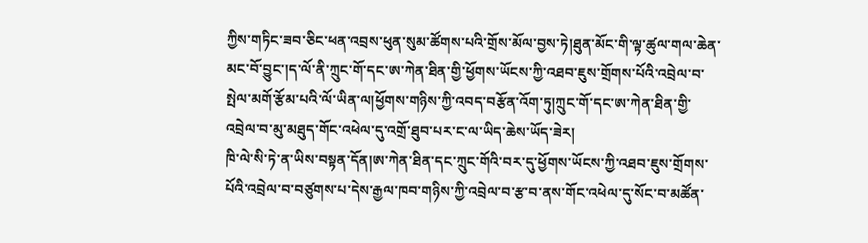ཀྱིས་གཏིང་ཟབ་ཅིང་ཕན་འབྲས་ཕུན་སུམ་ཚོགས་པའི་གྲོས་མོལ་བྱས་ཏེ།ཐུན་མོང་གི་ལྟ་ཚུལ་གལ་ཆེན་མང་བོ་བྱུང་།ད་ལོ་ནི་ཀྲུང་གོ་དང་ཨ་ཀེན་ཐིན་གྱི་ཕྱོགས་ཡོངས་ཀྱི་འཐབ་ཇུས་གྲོགས་པོའི་འབྲེལ་བ་སྤེལ་མགོ་རྩོམ་པའི་ལོ་ཡིན་ལ།ཕྱོགས་གཉིས་ཀྱི་འབད་བརྩོན་འོག་ཏུ།ཀྲུང་གོ་དང་ཨ་ཀེན་ཐིན་གྱི་འབྲེལ་བ་མུ་མཐུད་གོང་འཕེལ་དུ་འགྲོ་ཐུབ་པར་ང་ལ་ཡིད་ཆེས་ཡོད་ཟེར།
ཁི་ལེ་སི་ཏེ་ན་ཡིས་བསྟན་དོན།ཨ་ཀེན་ཐིན་དང་ཀྲུང་གོའི་བར་དུ་ཕྱོགས་ཡོངས་ཀྱི་འཐབ་ཇུས་གྲོགས་པོའི་འབྲེལ་བ་བཙུགས་པ་དེས་རྒྱལ་ཁབ་གཉིས་ཀྱི་འབྲེལ་བ་རྩ་བ་ནས་གོང་འཕེལ་དུ་སོང་བ་མཚོན་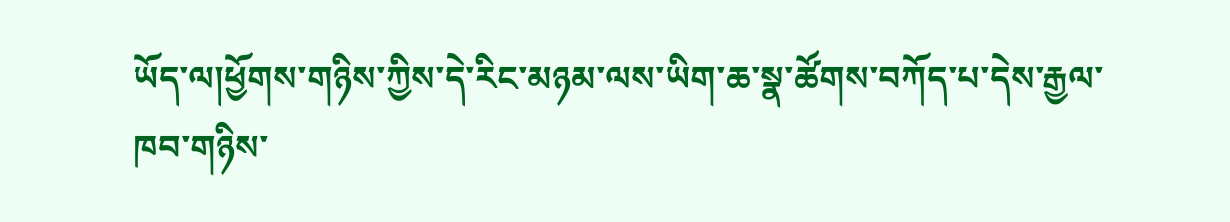ཡོད་ལ།ཕྱོགས་གཉིས་ཀྱིས་དེ་རིང་མཉམ་ལས་ཡིག་ཆ་སྣ་ཚོགས་བཀོད་པ་དེས་རྒྱལ་ཁབ་གཉིས་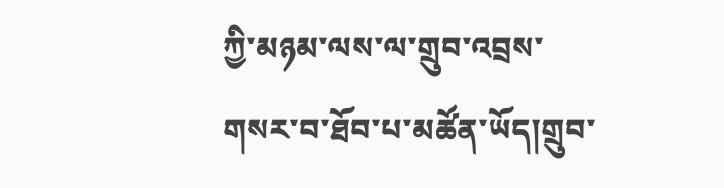ཀྱི་མཉམ་ལས་ལ་གྲུབ་འབྲས་གསར་བ་ཐོབ་པ་མཚོན་ཡོད།གྲུབ་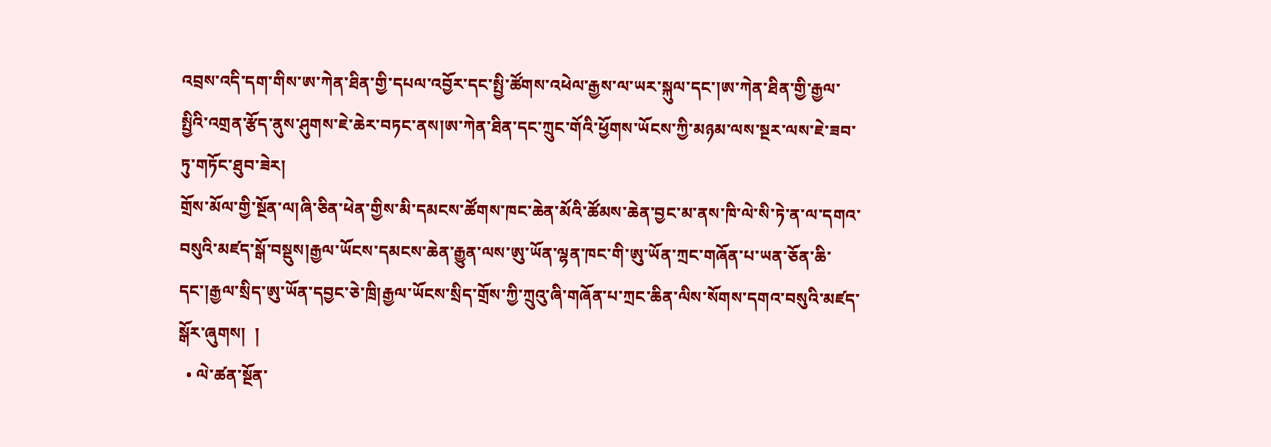འབྲས་འདི་དག་གིས་ཨ་ཀེན་ཐིན་གྱི་དཔལ་འབྱོར་དང་སྤྱི་ཚོགས་འཕེལ་རྒྱས་ལ་ཡར་སྐུལ་དང་།ཨ་ཀེན་ཐིན་གྱི་རྒྱལ་སྤྱིའི་འགྲན་རྩོད་ནུས་ཤུགས་ཇེ་ཆེར་བཏང་ནས།ཨ་ཀེན་ཐིན་དང་ཀྲུང་གོའི་ཕྱོགས་ཡོངས་ཀྱི་མཉམ་ལས་སྔར་ལས་ཇེ་ཟབ་ཏུ་གཏོང་ཐུབ་ཟེར།
གྲོས་མོལ་གྱི་སྔོན་ལ།ཞི་ཅིན་ཕེན་གྱིས་མི་དམངས་ཚོགས་ཁང་ཆེན་མོའི་ཚོམས་ཆེན་བྱང་མ་ནས་ཁི་ལེ་སི་ཏེ་ན་ལ་དགའ་བསུའི་མཛད་སྒོ་བསྡུས།རྒྱལ་ཡོངས་དམངས་ཆེན་རྒྱུན་ལས་ཨུ་ཡོན་ལྷན་ཁང་གི་ཨུ་ཡོན་ཀྲང་གཞོན་པ་ཡན་ཅོན་ཆི་དང་།རྒྱལ་སྲིད་ཨུ་ཡོན་དབྱང་ཅེ་ཁྲི།རྒྱལ་ཡོངས་སྲིད་གྲོས་ཀྱི་ཀྲུའུ་ཞི་གཞོན་པ་ཀྲང་ཆིན་ལིས་སོགས་དགའ་བསུའི་མཛད་སྒོར་ཞུགས།  །
  • ལེ་ཚན་སྔོན་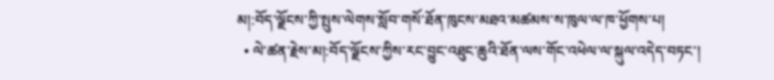མ།:བོད་ལྗོངས་ཀྱི་སྤུས་ལེགས་སློབ་གསོ་ཐོན་ཁུངས་མཐའ་མཚམས་ས་ཁུལ་ལ་ཁ་ཕྱོགས་པ།
  • ལེ་ཚན་རྗེས་མ།:བོད་ལྗོངས་ཀྱིས་རང་བྱུང་འཐུང་ཆུའི་ཐོན་ལས་གོང་འཕེལ་ལ་སྐུལ་འདེད་བཏང་།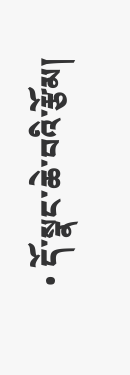• དོ་སྣང་ཆེ་བའི་རྩོམ།